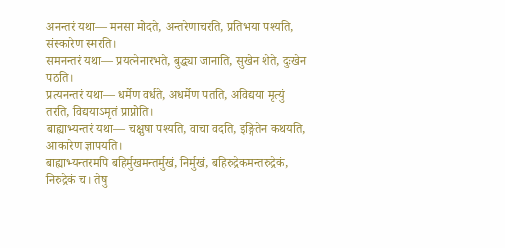अनन्तरं यथा— मनसा मोदते, अन्तरेणाचरति, प्रतिभया पश्यति, संस्कारेण स्मरति।
समनन्तरं यथा— प्रयत्नेनारभते, बुद्ध्या जानाति, सुखेन शेते, दुःखेन पठति।
प्रत्यनन्तरं यथा— धर्मेण वर्धते, अधर्मेण पतति, अविद्यया मृत्युं तरति, विद्ययाऽमृतं प्राप्नोति।
बाह्याभ्यन्तरं यथा— चक्षुषा पश्यति, वाचा वदति, इङ्गितेन कथयति, आकारेण ज्ञापयति।
बाह्याभ्यन्तरमपि बहिर्मुखमन्तर्मुखं, निर्मुखं, बहिरुद्रेकमन्तरुद्रेकं, निरुद्रेकं च। तेषु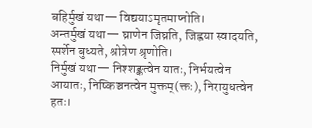बहिर्मुखं यथा— विद्ययाऽमृतमाप्नोति।
अन्तर्मुखं यथा— घ्राणेन जिघ्रति, जिह्वया स्वादयति, स्पर्शेन बुध्यते, श्रोत्रेण श्रृणोति।
निर्मुखं यथा— निश्शङ्कत्वेन यातः, निर्भयत्वेन आयातः, निष्किञ्चनत्वेन मुक्तम्(क्तः), निरायुधत्वेन हतः।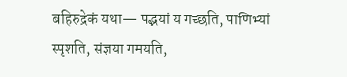बहिरुद्रेकं यथा— पद्भयां य गच्छति, पाणिभ्यां स्पृशति, संज्ञया गमयति,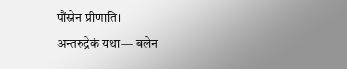पौंस्नेन प्रीणाति।
अन्तरुद्रेकं यथा— बलेन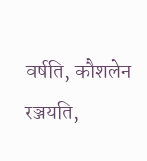वर्षति, कौशलेन रञ्जयति,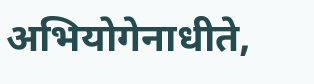अभियोगेनाधीते,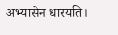अभ्यासेन धारयति।